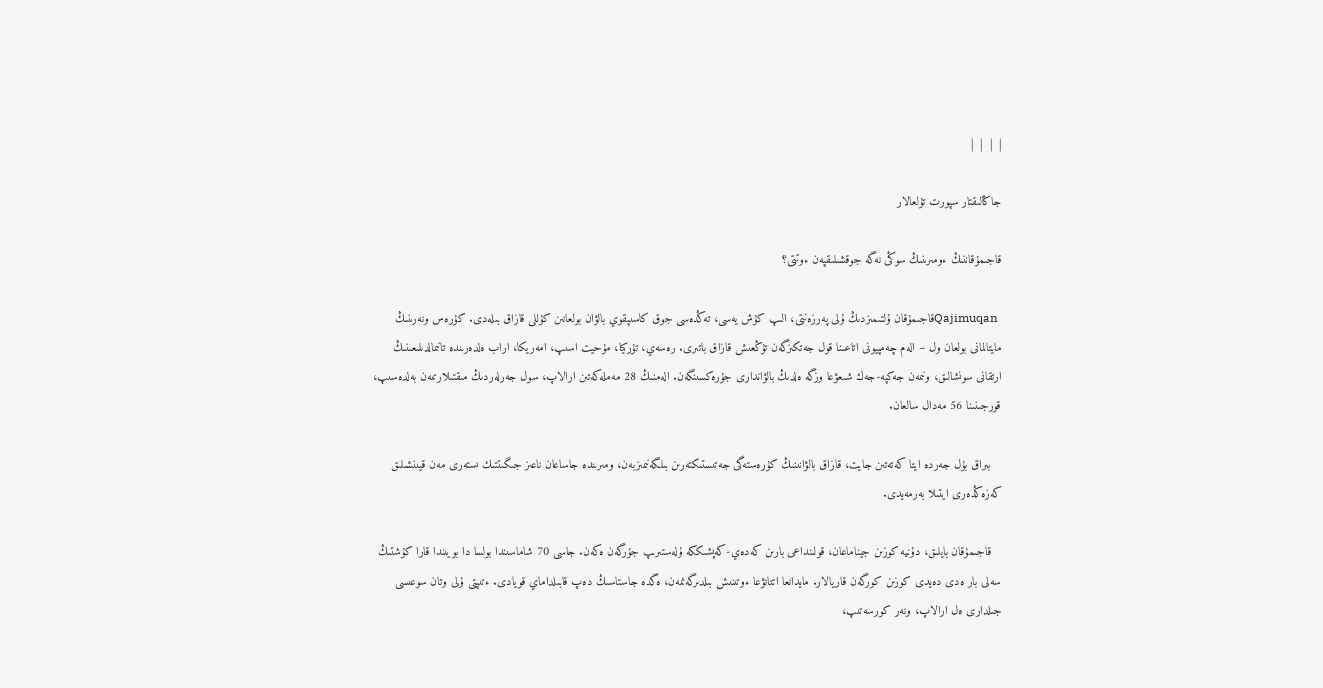|  |  |  |

جاڭالىقتار سپورت تۇلعالار

قاجىمۇقاننىڭ ءومىرىنىڭ سوڭى نەگە جوقشىلىقپەن ءوتتى؟

 Qajimuqanقاجىمۇقان ۇلتىمىزدىڭ ۇلى پەرزەنتى، الىپ كۇش يەسى، تەڭدەسى جوق كاسىپقوي بالۋان بولعانىن كۇللى قازاق بىلەدى. كۇرەس ونەرىنىڭ مايتالمانى بولعان ول – الەم چەمپيونى اتاعىنا قول جەتكىزگەن تۇڭعىش قازاق باتىرى. رەسەي، تۇركيا، مۇحيت اسىپ، امەريكا، اراب ەلدەرىندە تانىمالدىلىعىنىڭ ارتقانى سونشالىق، ونىمەن جەكپە-جەك شىعۋعا وزگە ەلدىڭ بالۋاندارى جۇرەكسىنگەن. الەمنىڭ 28 مەملەكەتىن ارالاپ، سول جەرلەردىڭ مىقتىلارىمەن بەلدەسىپ، قورجىنىنا 56 مەدال سالعان.

   بىراق بۇل جەردە ايتا كەتەتىن جايت، قازاق بالۋانىنىڭ كۇرەستەگى جەتىستىكتەرىن بىلگەنىمىزبەن، ومىرىندە جاساعان ناعىز جىگىتتىك ىستەرى مەن قيىنشىلىق كەزەڭدەرى ايتىلا بەرمەيدى.

   قاجىمۇقان بايلىق، دۇنيە كوزىن جيناماعان، قولىنداعى بارىن كەدەي-كەپشىككە ۇلەستىرىپ جۇرگەن ەكەن. جاسى 70 شاماسىندا بولسا دا بويىندا قارا كۇشتىڭ سەلى بار ەدى دەيدى كوزىن كورگەن قاريالار. مايدانعا اتتانۋعا ءوتىنىش بىلدىرگەنمەن، ەگدە جاستاسىڭ دەپ قابىلداماي قويادى. ءتىپتى ۇلى وتان سوعىسى جىلدارى ەل ارالاپ، ونەر كورسەتىپ،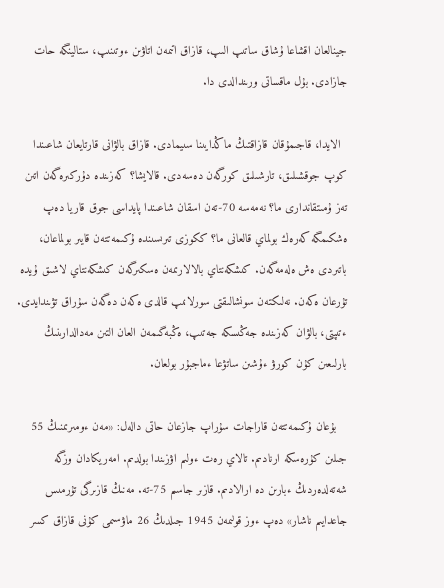جينالعان اقشاعا ۇشاق ساتىپ الىپ، قازاق اتىمەن اتاۋىن ءوتىنىپ، ستالينگە حات جازادى. بۇل ماقساتى ورىندالدى دا.

  الايدا، قاجىمۇقان قازاقتىڭ ماڭدايىنا سىيمادى. قازاق بالۋانى قارتايعان شاعىندا كوپ جوقشىلىق، تارشىلىق كورگەن دەسەدى. قالايشا؟ كەزىندە دۇركىرەگەن اتىن تەز ۇمىتقاندارى ما؟ نەمەسە 70-تەن اسقان شاعىندا پايداسى جوق قاريا دەپ ەشكىمگە كەرەك بولماي قالعانى ما؟ ككوزى تىرىسىندە ۇكىمەتتەن قايىر بولماعان، باتىردى ەش ەلەمەگەن. كىشكەنتاي بالالارىمەن ەسكىرگەن كىشكەنتاي لاشىق ۇيدە تۇرعان ەكەن. نەلىكتەن سونشالىقتى سورلانىپ قالدى ەكەن دەگەن سۇراق تۋىندايدى. ءتىپتى، بالۋان كەزىندە جەڭىسكە جەتىپ، ەڭبەگىمەن العان التىن مەدالدارىنىڭ بارلىعىن كۇن كورۋ ءۇشىن ساتۋعا ءماجبۇر بولعان.

   بۇعان ۇكىمەتتەن قاراجات سۇراپ جازعان حاتى دالەل: «مەن ءومىرىمنىڭ 55 جىلىن كۇرەسكە ارنادىم. تالاي رەت ءولىم اۋزىندا بولدىم. امەريكادان وزگە شەتەلدەردىڭ ءبارىن دە ارالادىم. قازىر جاسىم 75-تە. مەنىڭ قازىرگى تۇرمىس جاعدايىم ناشار» دەپ ءوز قولىمەن 1945 جىلدىڭ 26 ماۋسىمى كۇنى قازاق كسر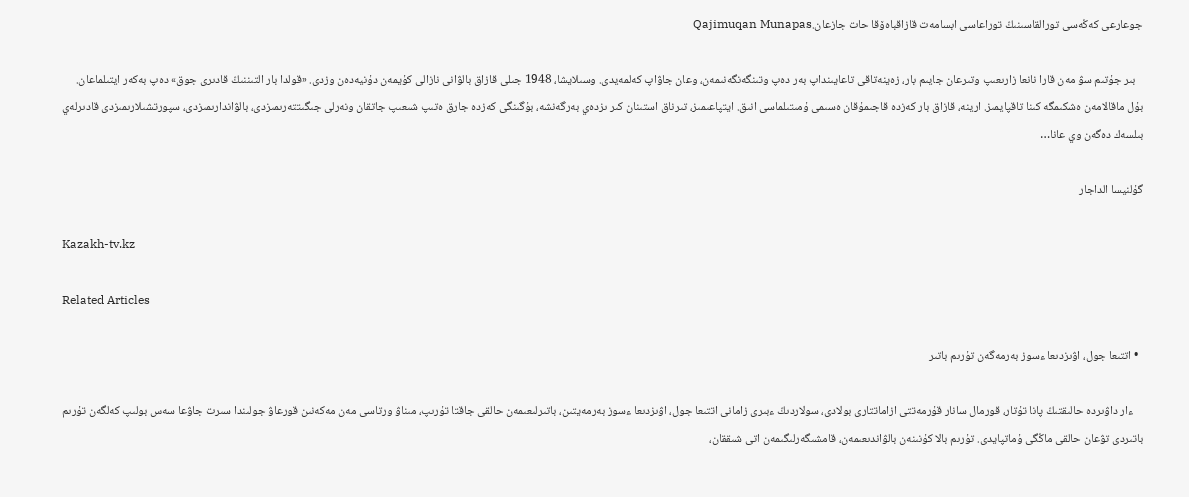جوعارعى كەڭەسى تورالقاسىنىڭ توراعاسى ابسامەت قازاقباەۆقا حات جازعان.Qajimuqan Munapas

   بىر جۇتىم سۋ مەن قارا نانعا زارىعىپ وتىرعان جايىم بار، زەينەتاقى تاعايىنداپ بەر دەپ وتىنگەنگەنىمەن، وعان جاۋاپ كەلمەيدى. وسىلايشا، 1948 جىلى قازاق بالۋانى نازالى كۇيمەن دۇنيەدەن وزدى. «قولدا بار التىننىڭ قادىرى جوق» دەپ بەكەر ايتىلماعان. بۇل ماقالامەن ەشكىمگە كىنا تاقپايمىز. ارينە، قازاق بار كەزدە قاجىمۇقان ەسىمى ۇمىتىلماسى انىق. ايتپاعىمىز، تىرناق استىنان كىر ىزدەي بەرگەنشە، بۇگىنگى كەزدە جارق ەتىپ شىعىپ جاتقان ونەرلى جىگىتتەرىمىزدى، بالۋاندارىمىزدى، سپورتشىلارىمىزدى قادىرلەي بىلسەك دەگەن وي عانا…

گۇلنيسا الداجار

Kazakh-tv.kz

Related Articles

  • اتتىعا جول، اۋىزدىعا ءسوز بەرمەگەن تۇرىم باتىر

    ءار داۋىردە حالىقتىڭ پانا تۇتار، قورمال سانار قۇرمەتتى ازاماتتارى بولادى، سولاردىڭ ءبىرى زامانى اتتىعا جول، اۋىزدىعا ءسوز بەرمەيتىن، باتىرلىعىمەن حالقى جاقتا تۇرىپ، مىناۋ ورتاسى مەن مەكەنىن قورعاۋ جولىندا سىرت جاۋعا سەس بولىپ كەلگەن تۇرىم باتىردى تۋعان حالقى ماڭگى ۇماتپايدى. تۇرىم بالا كۇنىنەن بالۋاندىعىمەن، قامشىگەرلىگىمەن اتى شىققان،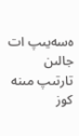ەسەيىپ ات جالىن تارتىپ مىنە كوز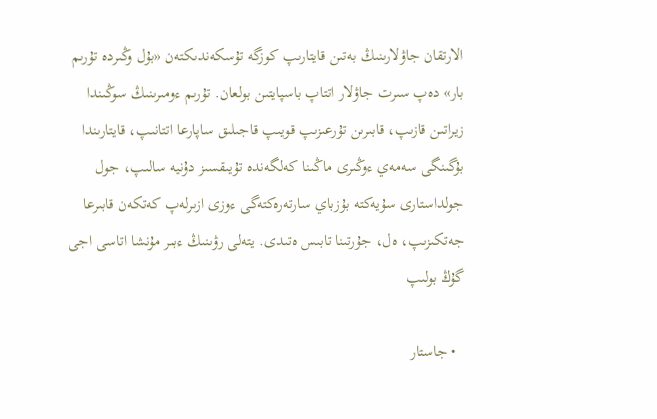الارتقان جاۋلارىنىڭ بەتىن قايتارىپ كوزگە تۇسكەندىكتەن «بۇل وڭىردە تۇرىم بار» دەپ سىرت جاۋلار اتتاپ باسپايتىن بولعان. تۇرىم ءومىرىنىڭ سوڭىندا زيراتىن قازىپ، قابىرىن تۇرعىزىپ قويىپ قاجىلىق ساپارعا اتتانىپ، قايتارىندا بۇگىنگى سەمەي ءوڭىرى ماڭىنا كەلگەندە تۇيىقسىز دۇنيە سالىپ، جول جولداستارى سۇيەكتە بۇزباي سارتەرەكتەگى ءوزى ازىرلەپ كەتكەن قابىرعا جەتكىزىپ، ەل، جۇرتىنا تابىس ەتىدى. يتەلى رۋىنىڭ ءبىر مۇنشا اتاسى اجى گۇڭ بولىپ

  • جاستار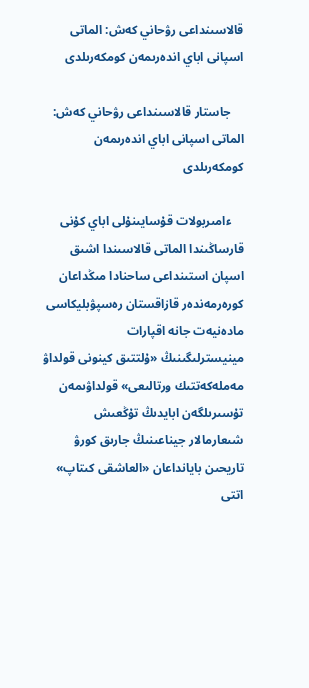قالاسىنداعى رۋحاني كەش: الماتى اسپانى اباي اندەرىمەن كومكەرىلدى

    جاستار قالاسىنداعى رۋحاني كەش: الماتى اسپانى اباي اندەرىمەن كومكەرىلدى

    ءامىربولات قۇسايىنۇلى اباي كۇنى قارساڭىندا الماتى قالاسىندا اشىق اسپان استىنداعى ساحنادا مىڭداعان كورەرمەندەر قازاقستان رەسپۋبليكاسى مادەنيەت جانە اقپارات مينيسترلىگىنىڭ «ۇلتتىق كينونى قولداۋ مەملەكەتتىك ورتالىعى» قولداۋىمەن تۇسىرىلگەن ابايدىڭ تۇڭعىش شىعارمالار جيناعىنىڭ جارىق كورۋ تاريحىن بايانداعان «العاشقى كىتاپ» اتتى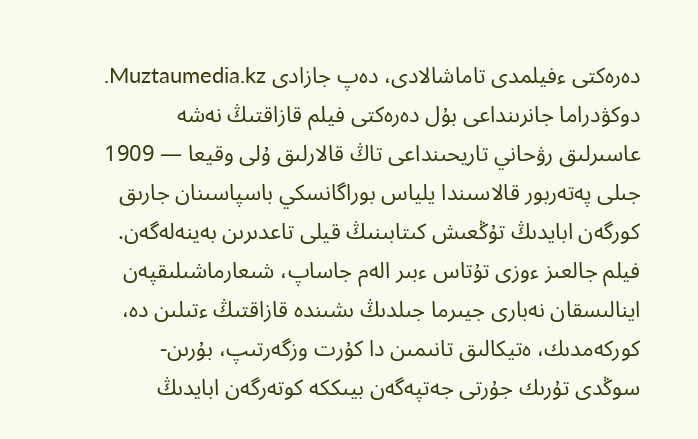دەرەكتى ءفيلمدى تاماشالادى، دەپ جازادى Muztaumedia.kz. دوكۋدراما جانرىنداعى بۇل دەرەكتى فيلم قازاقتىڭ نەشە عاسىرلىق رۋحاني تاريحىنداعى تاڭ قالارلىق ۇلى وقيعا — 1909 جىلى پەتەربور قالاسىندا يلياس بوراگانسكي باسپاسىنان جارىق كورگەن ابايدىڭ تۇڭعىش كىتابىنىڭ قيلى تاعدىرىن بەينەلەگەن. فيلم جالعىز ءوزى تۇتاس ءبىر الەم جاساپ، شىعارماشىلىقپەن اينالىسقان نەبارى جيىرما جىلدىڭ ىشىندە قازاقتىڭ ءتىلىن دە، كوركەمدىك، ەتيكالىق تانىمىن دا كۇرت وزگەرتىپ، بۇرىن-سوڭدى تۇرىك جۇرتى جەتپەگەن بيىككە كوتەرگەن ابايدىڭ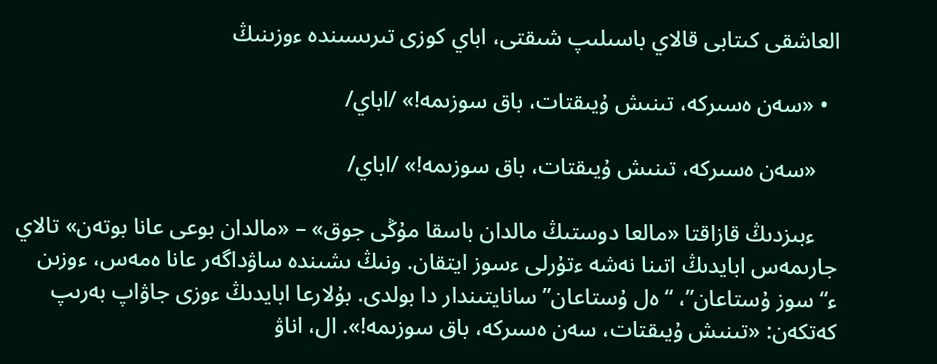العاشقى كىتابى قالاي باسىلىپ شىقتى، اباي كوزى تىرىسىندە ءوزىنىڭ

  • «سەن ەسىركە، تىنىش ۇيىقتات، باق سوزىمە!» /اباي/

    «سەن ەسىركە، تىنىش ۇيىقتات، باق سوزىمە!» /اباي/

    ءبىزدىڭ قازاقتا «مالعا دوستىڭ مالدان باسقا مۇڭى جوق» – «مالدان بوعى عانا بوتەن» تالاي جارىمەس ابايدىڭ اتىنا نەشە ءتۇرلى ءسوز ايتقان. ونىڭ ىشىندە ساۋداگەر عانا ەمەس، ءوزىن ء“سوز ۇستاعان”، “ەل ۇستاعان” سانايتىندار دا بولدى. بۇلارعا ابايدىڭ ءوزى جاۋاپ بەرىپ كەتكەن: «تىنىش ۇيىقتات، سەن ەسىركە، باق سوزىمە!». ال، اناۋ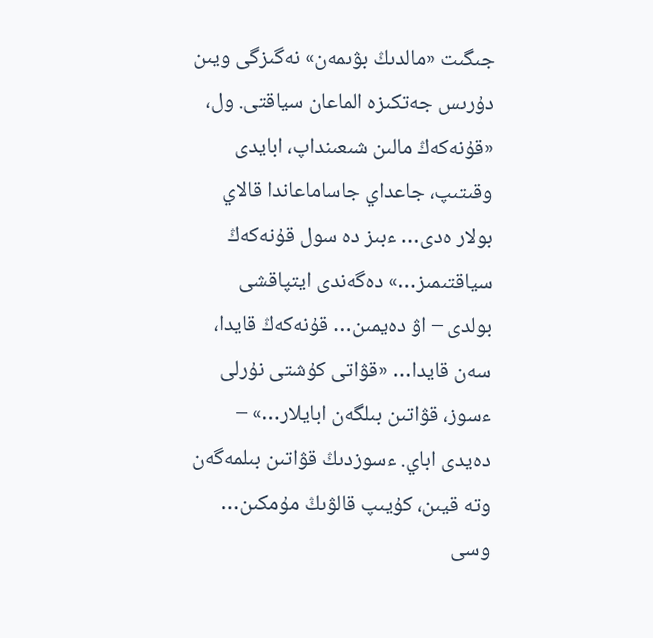جىگىت «مالدىڭ بۋىمەن» نەگىزگى ويىن دۇرىس جەتكىزە الماعان سياقتى. ول، «قۇنەكەڭ مالىن شىعىنداپ، ابايدى وقىتىپ، جاعداي جاساماعاندا قالاي بولار ەدى… ءبىز دە سول قۇنەكەڭ سياقتىمىز…» دەگەندى ايتپاقشى بولدى – اۋ دەيمىن… قۇنەكەڭ قايدا، سەن قايدا… «قۋاتى كۇشتى نۇرلى ءسوز، قۋاتىن بىلگەن ابايلار…» – دەيدى اباي. ءسوزدىڭ قۋاتىن بىلمەگەن وتە قيىن، كۇيىپ قالۋىڭ مۇمكىن… وسى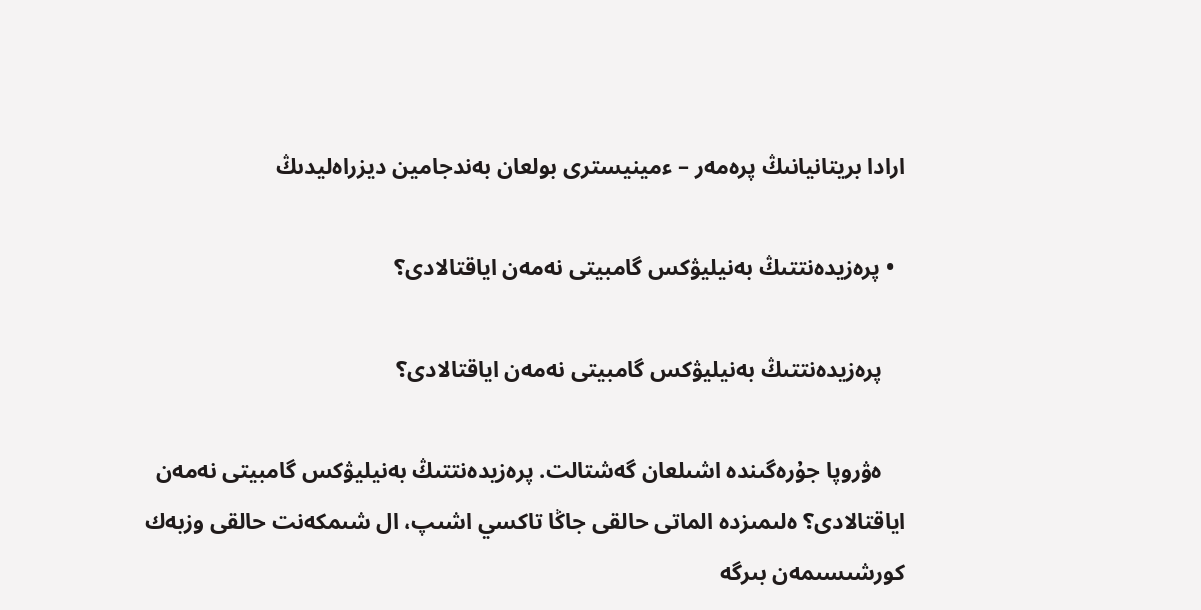ارادا بريتانيانىڭ پرەمەر – ءمينيسترى بولعان بەندجامين ديزراەليدىڭ

  • پرەزيدەنتتىڭ بەنيليۋكس گامبيتى نەمەن اياقتالادى؟

    پرەزيدەنتتىڭ بەنيليۋكس گامبيتى نەمەن اياقتالادى؟

    ەۋروپا جۇرەگىندە اشىلعان گەشتالت. پرەزيدەنتتىڭ بەنيليۋكس گامبيتى نەمەن اياقتالادى؟ ەلىمىزدە الماتى حالقى جاڭا تاكسي اشىپ، ال شىمكەنت حالقى وزبەك كورشىسىمەن بىرگە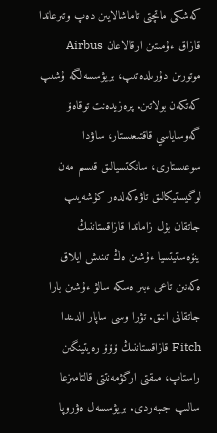كەشكى ماتچتى تاماشالايىن دەپ وتىرعاندا قازاق ءۇمىتىن ارقالاعان Airbus موتورىن دۇرىلدەتىپ، بريۋسسەلگە ۇشىپ كەتكەن بولاتىن. پرەزيدەنت توقاەۆ گەوساياسي قاقتىعىستار، ساۋدا سوعىستارى، سانكتسيالىق قىسىم مەن لوگيستيكالىق تاۋەكەلدەر كۇشەيىپ جاتقان بۇل زاماندا قازاقستاننىڭ ينۆەستيتسيا ءۇشىن ەڭ تىنىش ايلاق ەكەنىن تاعى ءبىر ەسكە سالۋ ءۇشىن بارا جاتقانى انىق. تۋرا وسى ساپار الدىندا Fitch قازاقستاننىڭ ۆۆۆ رەيتينگىن راستاپ، مىقتى ارگۋمەنتتى قالتامىزعا سالىپ جىبەردى. بريۋسسەل ەۋروپا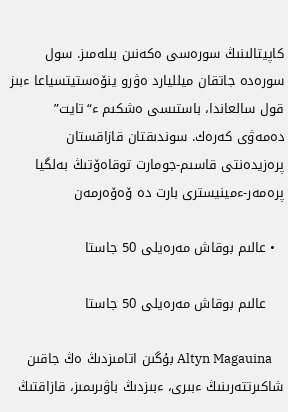كاپيتالىنىڭ سورەسى ەكەنىن بىلەمىز. سول سورەدە جاتقان ميلليارد ەۋرو ينۆەستيتسياعا ءبىز قول سالعاندا، باستىسى ەشكىم ء“تايت” دەمەۋى كەرەك. سوندىقتان قازاقستان پرەزيدەنتى قاسىم-جومارت توقاەۆتىڭ بەلگيا پرەمەر-ءمينيسترى بارت دە ۆەۆەرمەن

  • عالىم بوقاش مەرەيلى 50 جاستا

    عالىم بوقاش مەرەيلى 50 جاستا

    Altyn Magauina بۇگىن اتامىزدىڭ ەڭ جاقىن شاكىرتتەرىنىڭ ءبىرى، ءبىزدىڭ باۋىرىمىز، قازاقتىڭ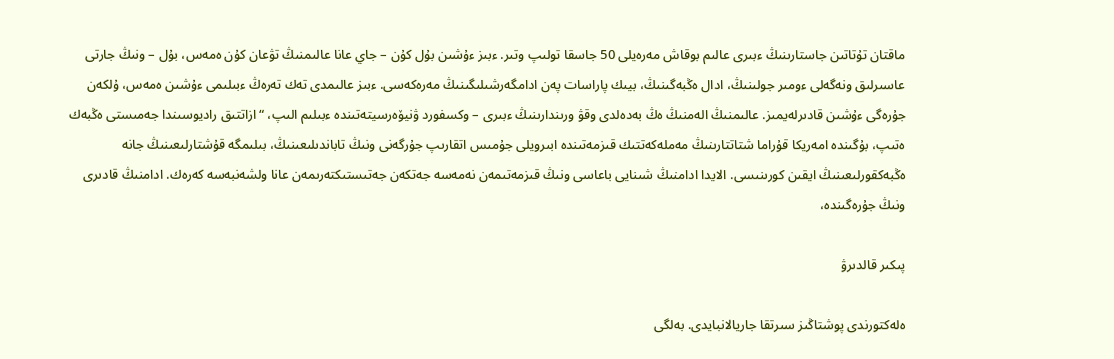ماقتان تۇتاتىن جاستارىنىڭ ءبىرى عالىم بوقاش مەرەيلى 50 جاسقا تولىپ وتىر. ءبىز ءۇشىن بۇل كۇن – جاي عانا عالىمنىڭ تۋعان كۇن ەمەس، بۇل – ونىڭ جارتى عاسىرلىق ونەگەلى ءومىر جولىنىڭ، ادال ەڭبەگىنىڭ، بيىك پاراسات پەن ادامگەرشىلىگىنىڭ مەرەكەسى. ءبىز عالىمدى تەك تەرەڭ ءبىلىمى ءۇشىن ەمەس، ۇلكەن جۇرەگى ءۇشىن قادىرلەيمىز. عالىمنىڭ الەمنىڭ ەڭ بەدەلدى وقۋ ورىندارىنىڭ ءبىرى – وكسفورد ۋنيۆەرسيتەتىندە ءبىلىم الىپ، “ازاتتىق راديوسىندا جەمىستى ەڭبەك ەتىپ، بۇگىندە امەريكا قۇراما شتاتتارىنىڭ مەملەكەتتىك قىزمەتىندە ابىرويلى جۇمىس اتقارىپ جۇرگەنى ونىڭ تاباندىلىعىنىڭ، بىلىمگە قۇشتارلىعىنىڭ جانە ەڭبەكقورلىعىنىڭ ايقىن كورىنىسى. الايدا ادامنىڭ شىنايى باعاسى ونىڭ قىزمەتىمەن نەمەسە جەتكەن جەتىستىكتەرىمەن عانا ولشەنبەسە كەرەك. ادامنىڭ قادىرى ونىڭ جۇرەگىندە،

پىكىر قالدىرۋ

ەلەكتورندى پوشتاڭىز سىرتقا جاريالانبايدى. بەلگى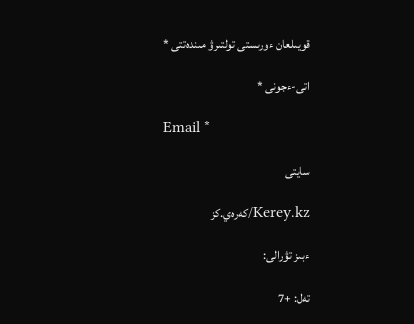قويىلعان ءورىستى تولتىرۋ مىندەتتى *

اتى-ءجونى *

Email *

سايتى

Kerey.kz/كەرەي.كز

ءبىز تۋرالى:

تەل: +7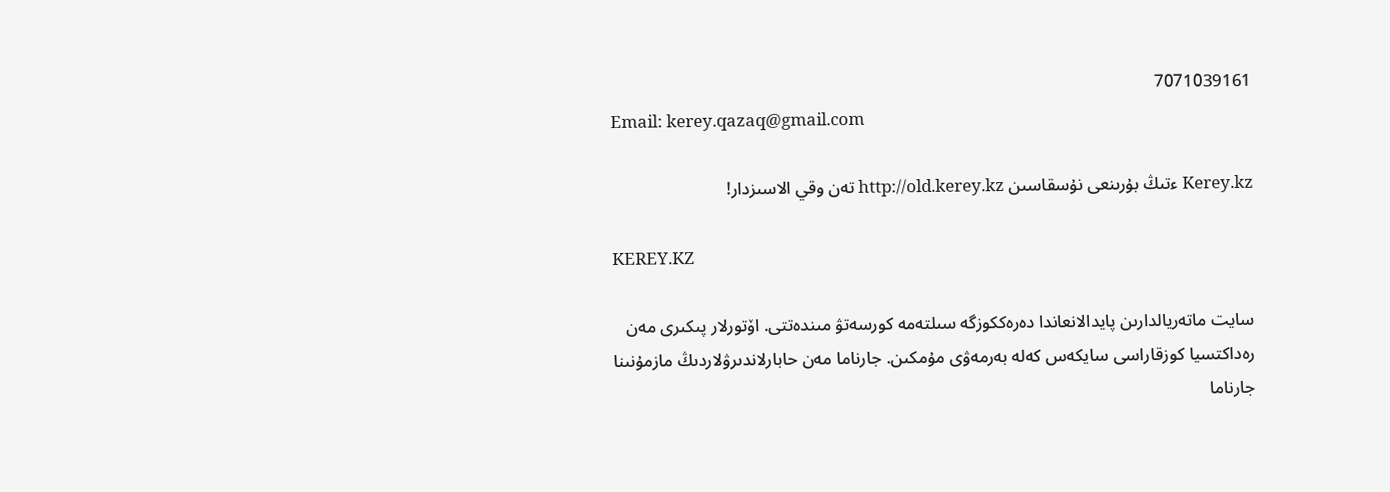7071039161
Email: kerey.qazaq@gmail.com

Kerey.kz ءتىڭ بۇرىنعى نۇسقاسىن http://old.kerey.kz تەن وقي الاسىزدار!

KEREY.KZ

سايت ماتەريالدارىن پايدالانعاندا دەرەككوزگە سىلتەمە كورسەتۋ مىندەتتى. اۆتورلار پىكىرى مەن رەداكتسيا كوزقاراسى سايكەس كەلە بەرمەۋى مۇمكىن. جارناما مەن حابارلاندىرۋلاردىڭ مازمۇنىنا جارناما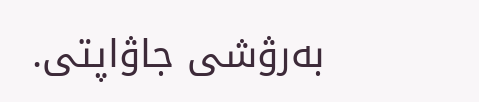بەرۋشى جاۋاپتى.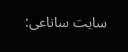سايت ساناعى: